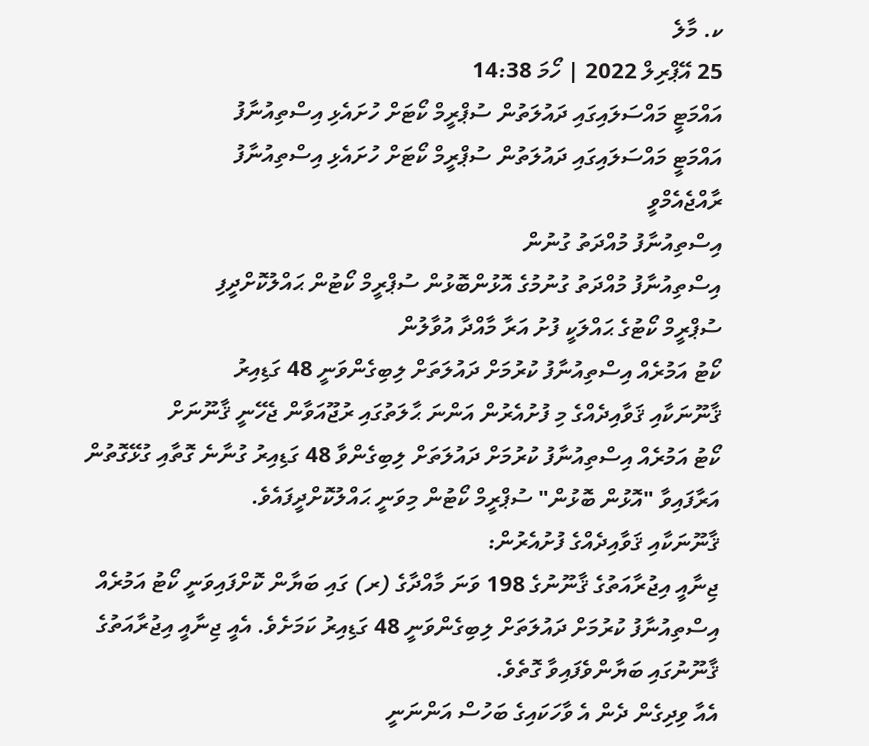ކ. މާލެ
25 އޭޕްރިލް 2022 | ހޯމަ 14:38
އައްމަޓީ މައްސަލައިގައި ދައުލަތުން ސުޕްރީމް ކޯޓަށް ހުށައެޅި އިސްތިއުނާފު
އައްމަޓީ މައްސަލައިގައި ދައުލަތުން ސުޕްރީމް ކޯޓަށް ހުށައެޅި އިސްތިއުނާފު
ރާއްޖެއެމްވީ
އިސްތިއުނާފު މުއްދަތު ގުނުން
އިސްތިއުނާފު މުއްދަތު ގުނުމުގެ އޮޅުންބޮޅުން ސުޕްރީމް ކޯޓުން ޙައްލުކޮށްދީފި
ސުޕްރީމް ކޯޓުގެ ޙައްލަކީ ފުށު އަރާ މާއްދާ އުވާލުން
ކޯޓު އަމުރެއް އިސްތިއުނާފު ކުރުމަށް ދައުލަތަށް ލިބިގެންވަނީ 48 ގަޑިއިރު
ޤާނޫނަކާއި ޤަވާއިދެއްގެ މި ފުށުއެރުން އަންނަ ޙާލަތުގައި ރުޖޫއަވާން ޖެހޭނީ ޤާނޫނަށް
ކޯޓު އަމުރެއް އިސްތިއުނާފު ކުރުމަށް ދައުލަތަށް ލިބިގެންވާ 48 ގަޑިއިރު ގުނާނެ ގޮތާއި ގުޅޭގޮތުން އަރާފައިވާ "އޮޅުން ބޮޅުން" ސުޕްރީމް ކޯޓުން މިވަނީ ޙައްލުކޮށްދީފައެވެ.
ޤާނޫނަކާއި ޤަވާއިދެއްގެ ފުށުއެރުން:
ޖިނާއީ އިޖުރާއަތުގެ ޤާނޫނުގެ 198 ވަނަ މާއްދާގެ (ރ) ގައި ބަޔާން ކޮށްފައިވަނީ ކޯޓު އަމުރެއް އިސްތިއުނާފު ކުރުމަށް ދައުލަތަށް ލިބިގެންވަނީ 48 ގަޑިއިރު ކަމަށެވެ. އެއީ ޖިނާއީ އިޖުރާއަތުގެ ޤާނޫނުގައި ބަޔާންވެފައިވާ ގޮތެވެ.
އެއާ ވިދިގެން ދެން އެ ވާހަކައިގެ ބަހުސް އަންނަނީ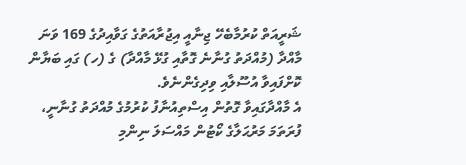ޝަރީއަތް ކުރުމާބެހޭ ޖިނާއީ އިޖުރާއަތުގެ ގަވާއިދުގެ 169 ވަނަ މާއްދާ (މުއްދަތު ގުނާނެ ގޮތާއި ގުޅޭ މާއްދާ) ގެ (ހ) ގައި ބަޔާން ކޮށްފައިވާ އުސޫލާއި ވިދިގެންނެވެ.
އެ މާއްދާގައިވާ ގޮތުން އިސްތިއުނާފު ކުރުމުގެ މުއްދަތު ގުނާނީ، ފުރަތަމަ މަރުޙަލާގެ ކޯޓުން މައްސަލަ ނިންމި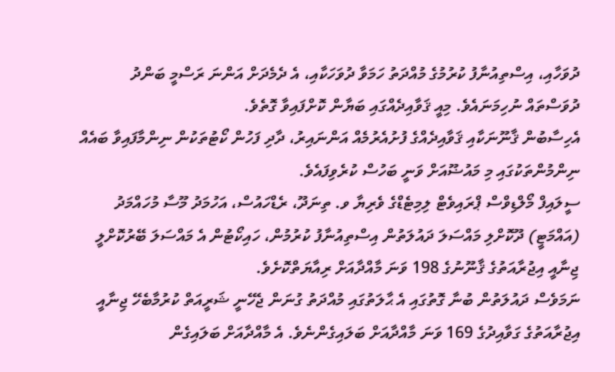ދުވަހާއި، އިސްތިއުނާފު ކުރުމުގެ މުއްދަތު ހަމަވާ ދުވަހަކާއި، އެ ދެމެދަށް އަންނަ ރަސްމީ ބަންދު ދުވަސްތައް ނުހިމަނައެވެ. މިއީ ޤަވާއިދެއްގައި ބަޔާން ކޮށްފައިވާ ގޮތެވެ.
އެހިސާބުން ޤާނޫނަކާއި ޤަވާއިދެއްގެ ފުށުއެރުމެއް އަންނައިރު، ދާދި ފަހުން ކޯޓުތަކުން ނިންމާފައިވާ ބައެއް ނިންމުންތަކުގައި މި މައުޟޫއަށް ވަނީ ބަހުސް ކުރެވިފައެވެ.
ސީލައިފް މޯލްޑިވްސް ޕްރައިވެޓް ލިމިޓެޑްގެ ވެރިޔާ ވ. ތިނަދޫ، ރެޑްހައުސް، އަހުމަދު މޫސާ މުހައްމަދު (އައްމަޓީ) ދޫކޮށްލި މައްސަލަ ދައުލަތުން އިސްތިއުނާފު ކުރުމުން، ހައިކޯޓުން އެ މައްސަލަ ބޭރުކޮށްލީ ޖިނާއީ އިޖުރާއަތުގެ ޤާނޫނުގެ 198 ވަނަ މާއްދާއަށް ރިއާޔަތްކޮށެވެ.
ނަމަވެސް ދައުލަތުން ބުނާ ގޮތުގައި އެ ޙާލަތުގައި މުއްދަތު ގުނަން ޖެހޭނީ ޝަރީއަތް ކުރުމާބެހޭ ޖިނާއީ އިޖުރާއަތުގެ ގަވާއިދުގެ 169 ވަނަ މާއްދާއަށް ބަލައިގެންނެވެ. އެ މާއްދާއަށް ބަލައިގެން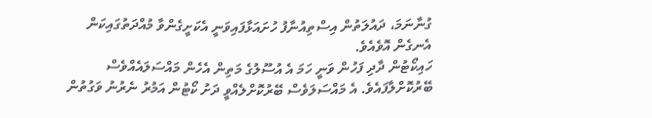ގުނާނަމަ، ދައުލަތުން އިސްތިއުނާފު ހުށައަޅާފައިވަނީ އެކަށީގެންވާ މުއްދަތުގައިކަން އެނގެން އޮވެއެވެ.
ހައިކޯޓުން ދާދި ފަހުން ވަނީ ހަމަ އެ އުސޫލުގެ މަތިން އެހެން މައްސަލައެއްވެސް ބޭރުކޮށްލާފައެވެ. އެ މައްސަލަވެސް ބޭރުކޮށްލެއްވީ ދަށު ކޯޓުން އަމުރު ނެރުނު ވަގުތުން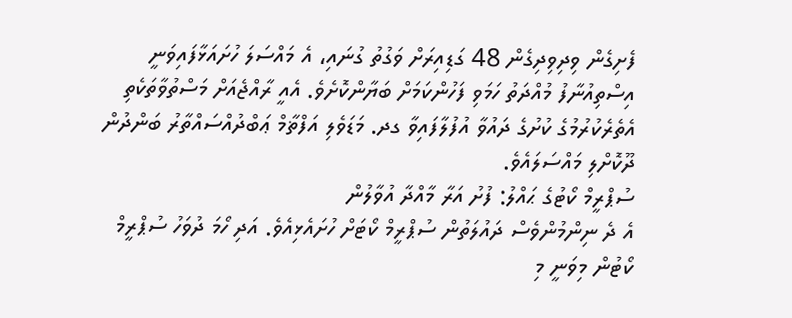ފެށިގެން ވިދިވިދިގެން 48 ގަޑިއިރަށް ވަގުތު ގުނައި، އެ މައްސަލަ ހުށައަޅާފައިވަނީ އިސްތިއުނާފު މުއްދަތު ހަމަވި ފަހުންކަމަށް ބަޔާންކޮށެވެ. އެއީ ރާއްޖެއަށް މަސްތުވާތަކެތި އެތެރެކުރުމުގެ ކުށުގެ ދައުވާ އުފުލާފައިވާ ގދ. މަޑަވެލި އަފްޡާމް ޢަބްދުއްސައްތާރު ބަންދުން ދޫކޮށްލި މައްސަލައެވެ.
ސުޕްރީމް ކޯޓުގެ ޙައްލު: ފުށު އަރާ މާއްދާ އުވާލުން
އެ ދެ ނިންމުންވެސް ދައުލަތުން ސުޕްރީމް ކޯޓަށް ހުށައެޅިއެވެ. އަދި ހޯމަ ދުވަހު ސުޕްރީމް ކޯޓުން މިވަނީ މި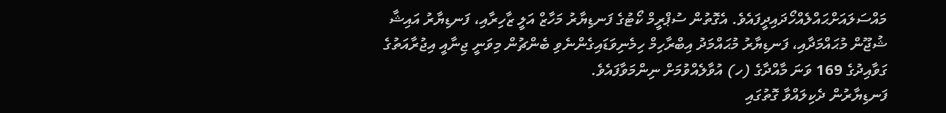މައްސަލައަށްޙައްލެއްހޯދައިދީފައެވެ. އެގޮތުން ސުޕްރީމް ކޯޓުގެ ފަނޑިޔާރު މަހާޒް އަލީ ޒާހިރާއި، ފަނޑިޔާރު އައިޝާ ޝުޖޫން މުޙައްމަދާއި، ފަނޑިޔާރު މުޙައްމަދު އިބްރާހިމް ހިމެނިވަޑައިގެންނެވި ބެންޗުން މިވަނީ ޖިނާއީ އިޖުރާއަތުގެ ގަވާއިދުގެ 169 ވަނަ މާއްދާގެ (ހ) އުވާލެއްވުމަށް ނިންމަވާފައެވެ.
ފަނޑިޔާރުން ދެކިލައްވާ ގޮތުގައި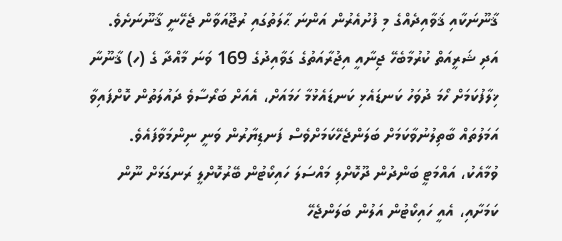ޤާނޫނަކާއި ޤަވާއިދެއްގެ މި ފުށުއެރުން އަންނަ ޙާލަތުގައި ރުޖޫއަވާން ޖެހޭނީ ޤާނޫނަށެވެ. އަދި ޝަރީއަތް ކުރުމާބެހޭ ޖިނާއީ އިޖުރާއަތުގެ ގަވާއިދުގެ 169 ވަނަ މާއްދާ ގެ (ހ) ޤާނޫނާ ޚިލާފުކަމަށް ހޯމަ ދުވަހު ކަނޑައެޅި ކަނޑައެޅުމާ ހަމައަށް، އެއަށް ބަރޯސާވެ ދައުލަތުން ކޮށްފައިވާ އަމަލުތައް ބާތިލުނުވާކަމަށް ބަލަންޖެހޭކަމަށްވެސް ފަނޑިޔާރުން ވަނީ ނިންމަވާފައެވެ.
ވުމާއެކު، އައްމަޓީ ބަންދުން ދޫކޮށްލި މައްސަލަ ހައިކޯޓުން ބޭރުކޮށްލީ ރަނގަޅަށް ނޫން ކަމަށާއި، އެއީ ހައިކޯޓުން އަލުން ބަލަންޖެހޭ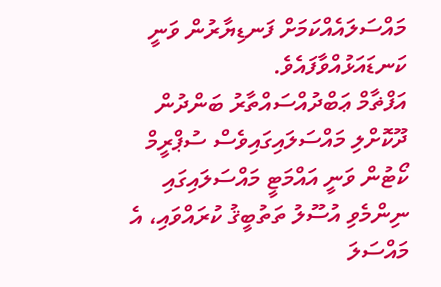މައްސަލައެއްކަމަށް ފަނޑިޔާރުން ވަނީ ކަނޑައަޅުއްވާފައެވެ.
އަފްޡާމް ޢަބްދުއްސައްތާރު ބަންދުން ދޫކޮށްލި މައްސަލައިގައިވެސް ސުޕްރީމް ކޯޓުން ވަނީ އައްމަޓީ މައްސަލައިގައި ނިންމެވި އުސޫލު ތަތުބީޤު ކުރައްވައި، އެ މައްސަލަ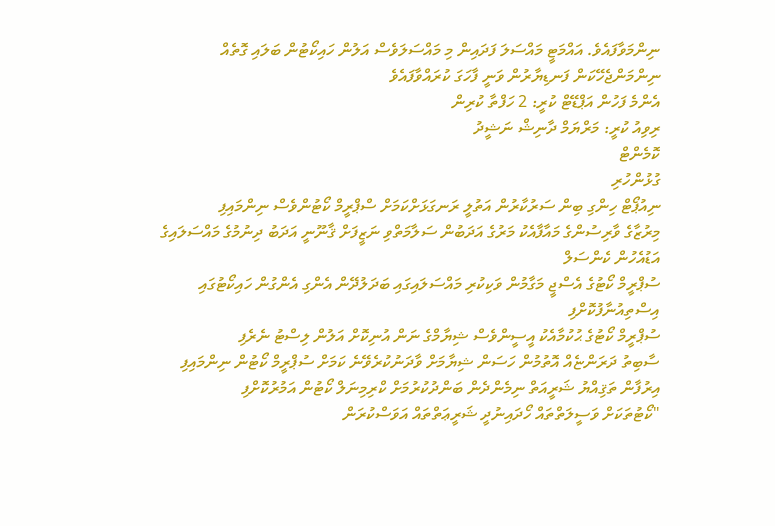ނިންމަވާފައެވެ. އައްމަޓީ މައްސަލަ ފަދައިން މި މައްސަލަވެސް އަލުން ހައިކޯޓުން ބަލައި ގޮތެއް ނިންމަންޖެހޭކަން ފަނޑިޔާރުން ވަނީ ފާހަގަ ކުރައްވާފައެވެ
އެންމެ ފަހުން އަޕްޑޭޓް ކުރީ: 2 ހަފްތާ ކުރިން
ރިވިއު ކުރީ: މަރްޔަމް ދާނިޝް ނަޝީދު
ކޮމެންޓް
ގުޅުންހުރި
ނިއުޕޯޓް ހިންގި ބިން ސަރުކާރުން އަތުލީ ރަނގަޅަށްކަމަށް ސްޕްރީމް ކޯޓުންވެސް ނިންމައިފި
މިރުޒާގެ ވާރިސުންގެ މައާފާއެކު މަރުގެ އަދަބުން ސަލާމަތްވި ނަޒީފަށް ޤާނޫނީ އަދަބު ދިނުމުގެ މައްސަލައިގެ އަޑުއެހުން ކެންސަލް
ސުޕްރީމް ކޯޓުގެ އެސްޖީ މަގާމުން ވަކިކުރި މައްސަލައިގައި ބަދަލުދޭން އެންގި އެންގުން ހައިކޯޓުގައި އިސްތިއުނާފުކޮށްފި
ސުޕްރީމް ކޯޓުގެ ޙުކުމާއެކު އީސީންވެސް ޝިޔާމްގެ ނަން އުނިކޮށް އަލުން ލިސްޓު ނެރެފި
ސާބިތު ދަރަންޏެއް އޮތުމުން ހަސަން ޝިޔާމަށް ވާދަނުކުރެވޭނެ ކަމަށް ސުޕްރީމް ކޯޓުން ނިންމައިފި
އިރުފާން ތަޤިއްޔު ޝަރީއަތް ނިމެންދެން ބަންދުކުރުމަށް ކްރިމިނަލް ކޯޓުން އަމުރުކޮށްފި
"ކޯޓުތަކަށް ވަސީލަތްތައް ހޯދައިނުދީ ޝަރީޢަތްތައް އަވަސްކުރަން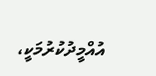އުއްމީދުކުރުމަކީ،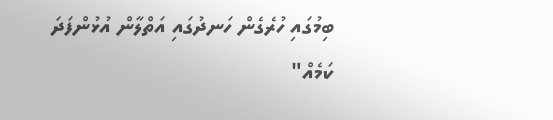ބިމުގައި ހުރެގެން ހަނދުގައި އަތްލާން އުޅުންފަދަ ކަމެއް"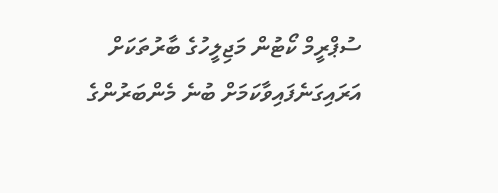ސުޕްރީމް ކޯޓުން މަޖިލީހުގެ ބާރުތަކަށް އަރައިގަނެފައިވާކަމަށް ބުނެ މެންބަރުންގެ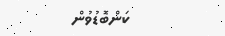ކަންބޮޑުވުން